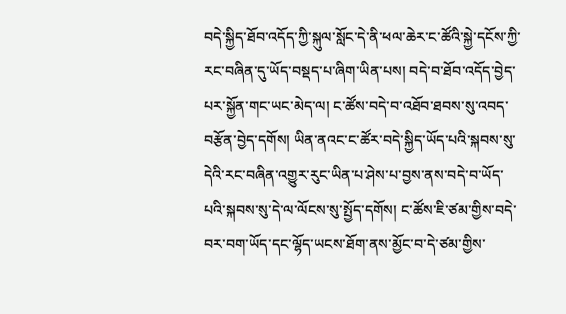བདེ་སྐྱིད་ཐོབ་འདོད་ཀྱི་སྐུལ་སློང་དེ་ནི་ཕལ་ཆེར་ང་ཚོའི་སྐྱེ་དངོས་ཀྱི་རང་བཞིན་དུ་ཡོད་བསྡད་པ་ཞིག་ཡིན་པས། བདེ་བ་ཐོབ་འདོད་བྱེད་པར་སྐྱོན་གང་ཡང་མེད་ལ། ང་ཚོས་བདེ་བ་འཐོབ་ཐབས་སུ་འབད་བརྩོན་བྱེད་དགོས། ཡིན་ནའང་ང་ཚོར་བདེ་སྐྱིད་ཡོད་པའི་སྐབས་སུ་དེའི་རང་བཞིན་འགྱུར་རུང་ཡིན་པ་ཤེས་པ་བྱས་ནས་བདེ་བ་ཡོད་པའི་སྐབས་སུ་དེ་ལ་ལོངས་སུ་སྤྱོད་དགོས། ང་ཚོས་ཇི་ཙམ་གྱིས་བདེ་བར་བག་ཡོད་དང་ལྷོད་ཡངས་ཐོག་ནས་མྱོང་བ་དེ་ཙམ་གྱིས་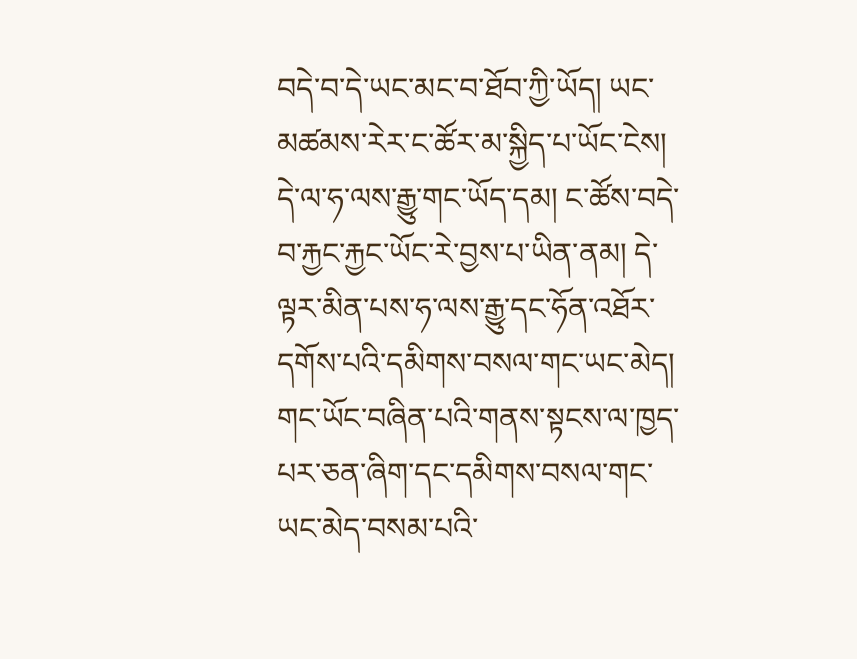བདེ་བ་དེ་ཡང་མང་བ་ཐོབ་ཀྱི་ཡོད། ཡང་མཚམས་རེར་ང་ཚོར་མ་སྐྱིད་པ་ཡོང་ངེས། དེ་ལ་ཧ་ལས་རྒྱུ་གང་ཡོད་དམ། ང་ཚོས་བདེ་བ་རྐྱང་རྐྱང་ཡོང་རེ་བྱས་པ་ཡིན་ནམ། དེ་ལྟར་མིན་པས་ཧ་ལས་རྒྱུ་དང་ཧོན་འཐོར་དགོས་པའི་དམིགས་བསལ་གང་ཡང་མེད།
གང་ཡོང་བཞིན་པའི་གནས་སྟངས་ལ་ཁྱད་པར་ཅན་ཞིག་དང་དམིགས་བསལ་གང་ཡང་མེད་བསམ་པའི་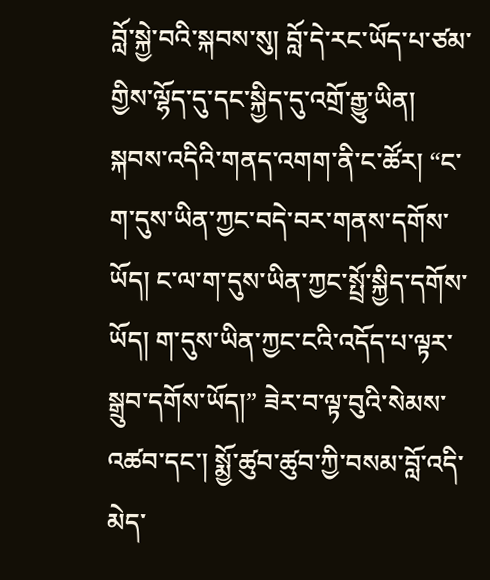བློ་སྐྱེ་བའི་སྐབས་སུ། བློ་དེ་རང་ཡོད་པ་ཙམ་གྱིས་ལྷོད་དུ་དང་སྐྱིད་དུ་འགྲོ་རྒྱུ་ཡིན། སྐབས་འདིའི་གནད་འགག་ནི་ང་ཚོར། “ང་ག་དུས་ཡིན་ཀྱང་བདེ་བར་གནས་དགོས་ཡོད། ང་ལ་ག་དུས་ཡིན་ཀྱང་སྤྲོ་སྐྱིད་དགོས་ཡོད། ག་དུས་ཡིན་ཀྱང་ངའི་འདོད་པ་ལྟར་སྒྲུབ་དགོས་ཡོད།” ཟེར་བ་ལྟ་བུའི་སེམས་འཚབ་དང་། སྨྱོ་ཚུབ་ཚུབ་ཀྱི་བསམ་བློ་འདི་མེད་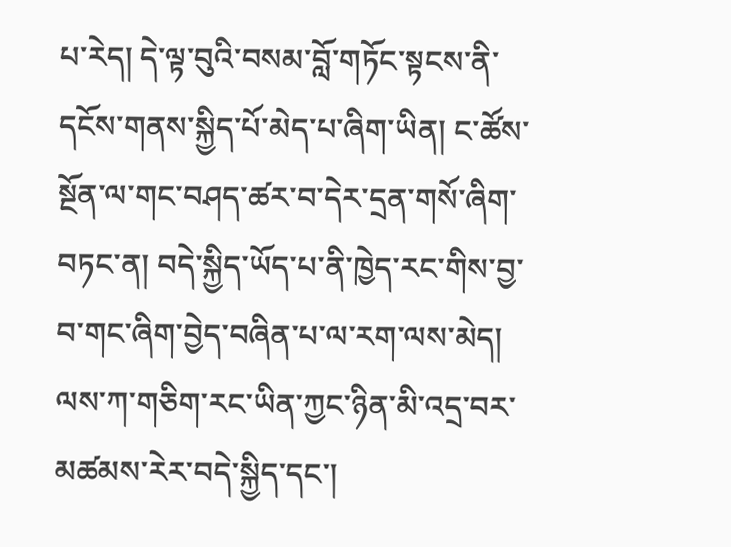པ་རེད། དེ་ལྟ་བུའི་བསམ་བློ་གཏོང་སྟངས་ནི་དངོས་གནས་སྐྱིད་པོ་མེད་པ་ཞིག་ཡིན། ང་ཚོས་སྔོན་ལ་གང་བཤད་ཚར་བ་དེར་དྲན་གསོ་ཞིག་བཏང་ན། བདེ་སྐྱིད་ཡོད་པ་ནི་ཁྱེད་རང་གིས་བྱ་བ་གང་ཞིག་བྱེད་བཞིན་པ་ལ་རག་ལས་མེད། ལས་ཀ་གཅིག་རང་ཡིན་ཀྱང་ཉིན་མི་འདྲ་བར་མཚམས་རེར་བདེ་སྐྱིད་དང་།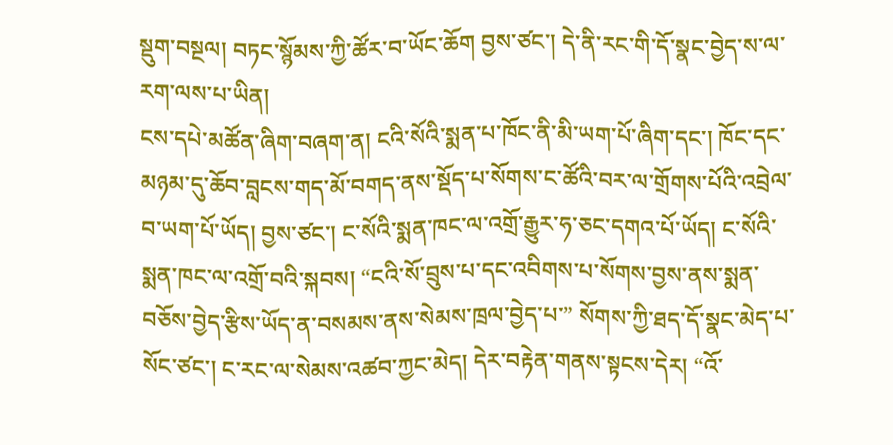སྡུག་བསྔལ། བཏང་སྙོམས་ཀྱི་ཚོར་བ་ཡོང་ཆོག བྱས་ཙང་། དེ་ནི་རང་གི་དོ་སྣང་བྱེད་ས་ལ་རག་ལས་པ་ཡིན།
ངས་དཔེ་མཚོན་ཞིག་བཞག་ན། ངའི་སོའི་སྨན་པ་ཁོང་ནི་མི་ཡག་པོ་ཞིག་དང་། ཁོང་དང་མཉམ་དུ་ཆོབ་བླངས་གད་མོ་བགད་ནས་སྡོད་པ་སོགས་ང་ཚོའི་བར་ལ་གྲོགས་པོའི་འབྲེལ་བ་ཡག་པོ་ཡོད། བྱས་ཙང་། ང་སོའི་སྨན་ཁང་ལ་འགྲོ་རྒྱུར་ཧ་ཅང་དགའ་པོ་ཡོད། ང་སོའི་སྨན་ཁང་ལ་འགྲོ་བའི་སྐབས། “ངའི་སོ་བྲུས་པ་དང་འབིགས་པ་སོགས་བྱས་ནས་སྨན་བཅོས་བྱེད་རྩིས་ཡོད་ན་བསམས་ནས་སེམས་ཁྲལ་བྱེད་པ་” སོགས་ཀྱི་ཐད་དོ་སྣང་མེད་པ་སོང་ཙང་། ང་རང་ལ་སེམས་འཚབ་ཀྱང་མེད། དེར་བརྟེན་གནས་སྟངས་དེར། “འོ་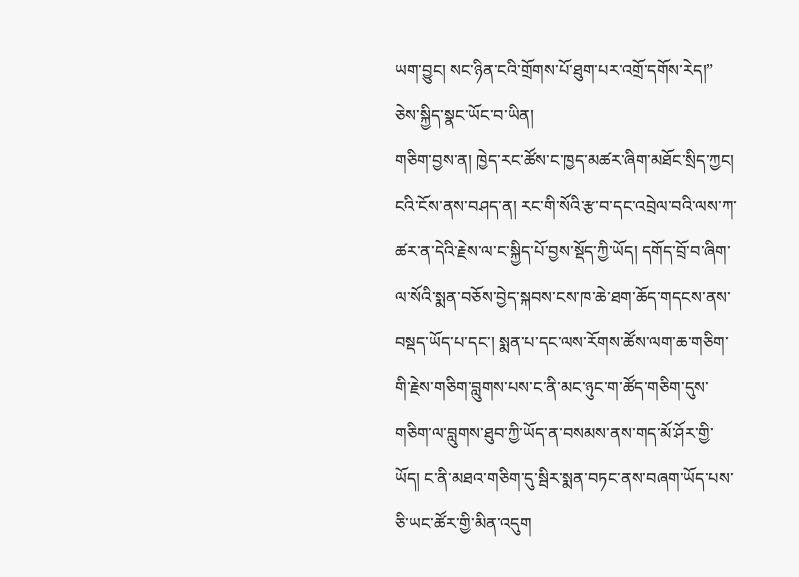ཡག་བྱུང། སང་ཉིན་ངའི་གྲོགས་པོ་ཐུག་པར་འགྲོ་དགོས་རེད།” ཅེས་སྐྱིད་སྣང་ཡོང་བ་ཡིན།
གཅིག་བྱས་ན། ཁྱེད་རང་ཚོས་ང་ཁྱད་མཚར་ཞིག་མཐོང་སྲིད་ཀྱང། ངའི་ངོས་ནས་བཤད་ན། རང་གི་སོའི་རྩ་བ་དང་འབྲེལ་བའི་ལས་ཀ་ཚར་ན་དེའི་རྗེས་ལ་ང་སྐྱིད་པོ་བྱས་སྡོད་ཀྱི་ཡོད། དགོད་བྲོ་བ་ཞིག་ལ་སོའི་སྨན་བཅོས་བྱེད་སྐབས་ངས་ཁ་ཆེ་ཐག་ཆོད་གདངས་ནས་བསྡད་ཡོད་པ་དང་། སྨན་པ་དང་ལས་རོགས་ཚོས་ལག་ཆ་གཅིག་གི་རྗེས་གཅིག་བླུགས་པས་ང་ནི་མང་ཉུང་ག་ཚོད་གཅིག་དུས་གཅིག་ལ་བླུགས་ཐུབ་ཀྱི་ཡོད་ན་བསམས་ནས་གད་མོ་ཤོར་གྱི་ཡོད། ང་ནི་མཐའ་གཅིག་དུ་སྦིར་སྨན་བཏང་ནས་བཞག་ཡོད་པས་ཅི་ཡང་ཚོར་གྱི་མིན་འདུག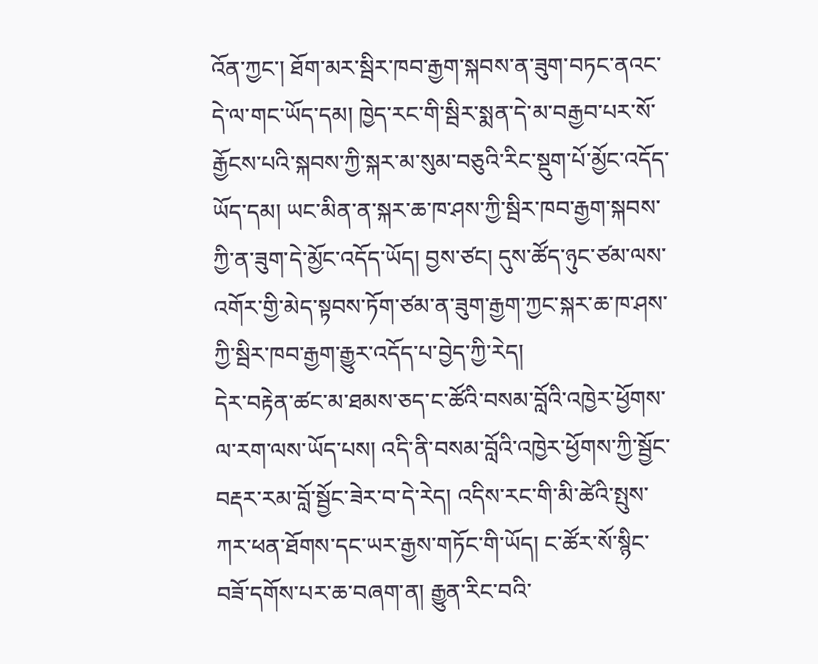འོན་ཀྱང་། ཐོག་མར་སྦིར་ཁབ་རྒྱག་སྐབས་ན་ཟུག་བཏང་ནའང་དེ་ལ་གང་ཡོད་དམ། ཁྱེད་རང་གི་སྦིར་སྨན་དེ་མ་བརྒྱབ་པར་སོ་རྒྱོངས་པའི་སྐབས་ཀྱི་སྐར་མ་སུམ་བཅུའི་རིང་སྡུག་པོ་མྱོང་འདོད་ཡོད་དམ། ཡང་མིན་ན་སྐར་ཆ་ཁ་ཤས་ཀྱི་སྦིར་ཁབ་རྒྱག་སྐབས་ཀྱི་ན་ཟུག་དེ་མྱོང་འདོད་ཡོད། བྱས་ཙང། དུས་ཚོད་ཉུང་ཙམ་ལས་འགོར་གྱི་མེད་སྟབས་ཏོག་ཙམ་ན་ཟུག་རྒྱག་ཀྱང་སྐར་ཆ་ཁ་ཤས་ཀྱི་སྦིར་ཁབ་རྒྱག་རྒྱུར་འདོད་པ་བྱེད་ཀྱི་རེད།
དེར་བརྟེན་ཚང་མ་ཐམས་ཅད་ང་ཚོའི་བསམ་བློའི་འཁྱེར་ཕྱོགས་ལ་རག་ལས་ཡོད་པས། འདི་ནི་བསམ་བློའི་འཁྱེར་ཕྱོགས་ཀྱི་སྦྱོང་བརྡར་རམ་བློ་སྦྱོང་ཟེར་བ་དེ་རེད། འདིས་རང་གི་མི་ཚེའི་སྤུས་ཀར་ཕན་ཐོགས་དང་ཡར་རྒྱས་གཏོང་གི་ཡོད། ང་ཚོར་སོ་སྙིང་བཟོ་དགོས་པར་ཆ་བཞག་ན། རྒྱུན་རིང་བའི་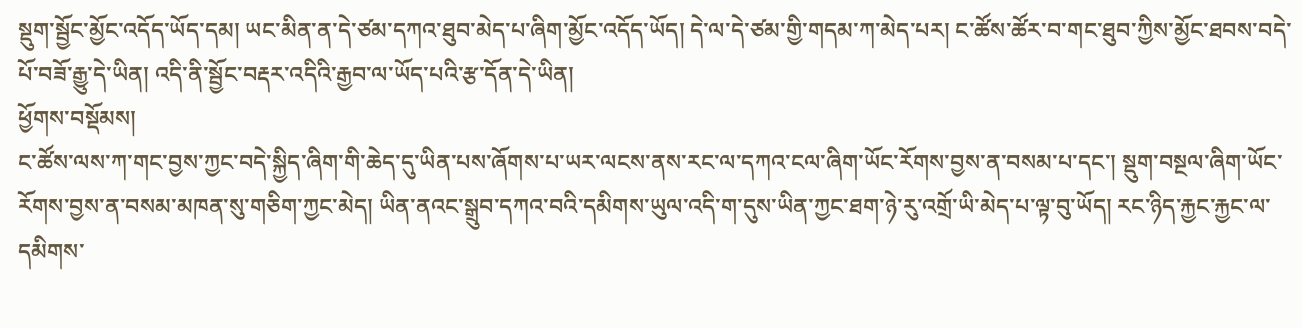སྡུག་སྦྱོང་མྱོང་འདོད་ཡོད་དམ། ཡང་མིན་ན་དེ་ཙམ་དཀའ་ཐུབ་མེད་པ་ཞིག་མྱོང་འདོད་ཡོད། དེ་ལ་དེ་ཙམ་གྱི་གདམ་ཀ་མེད་པར། ང་ཚོས་ཚོར་བ་གང་ཐུབ་ཀྱིས་མྱོང་ཐབས་བདེ་པོ་བཟོ་རྒྱུ་དེ་ཡིན། འདི་ནི་སྦྱོང་བརྡར་འདིའི་རྒྱབ་ལ་ཡོད་པའི་རྩ་དོན་དེ་ཡིན།
ཕྱོགས་བསྡོམས།
ང་ཚོས་ལས་ཀ་གང་བྱས་ཀྱང་བདེ་སྐྱིད་ཞིག་གི་ཆེད་དུ་ཡིན་པས་ཞོགས་པ་ཡར་ལངས་ནས་རང་ལ་དཀའ་ངལ་ཞིག་ཡོང་རོགས་བྱས་ན་བསམ་པ་དང་། སྡུག་བསྔལ་ཞིག་ཡོང་རོགས་བྱས་ན་བསམ་མཁན་སུ་གཅིག་ཀྱང་མེད། ཡིན་ནའང་སྒྲུབ་དཀའ་བའི་དམིགས་ཡུལ་འདི་ག་དུས་ཡིན་ཀྱང་ཐག་ཉེ་རུ་འགྲོ་ཡི་མེད་པ་ལྟ་བུ་ཡོད། རང་ཉིད་རྐྱང་རྐྱང་ལ་དམིགས་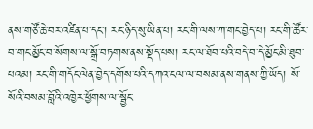ནས་གཙོ་ཆེ་བར་འཛིན་པ་དང་། རང་ཉིད་སུ་ཡིན་པ། རང་གི་ལས་ཀ་གང་བྱེད་པ། རང་གི་ཚོར་བ་གང་མྱོང་བ་སོགས་ལ་སྒྲོ་བཏགས་ནས་སྡོད་པས། རང་ལ་ཐོབ་པའི་བདེ་བ་དེ་མྱོང་མི་ཐུབ་པའམ། རང་གི་གདོང་ལེན་བྱེད་དགོས་པའི་དཀའ་ངལ་ལ་བསམ་ནས་གནས་ཀྱི་ཡོད། སོ་སོའི་བསམ་བློའི་འཁྱེར་ཕྱོགས་ལ་སྦྱོང་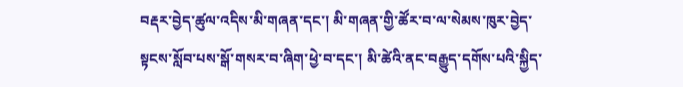བརྡར་བྱེད་ཚུལ་འདིས་མི་གཞན་དང་། མི་གཞན་གྱི་ཚོར་བ་ལ་སེམས་ཁུར་བྱེད་སྟངས་སློབ་པས་སྒོ་གསར་བ་ཞིག་ཕྱེ་བ་དང་། མི་ཚེའི་ནང་བརྒྱུད་དགོས་པའི་སྐྱིད་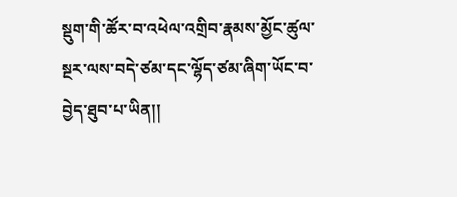སྡུག་གི་ཚོར་བ་འཕེལ་འགྲིབ་རྣམས་མྱོང་ཚུལ་སྔར་ལས་བདེ་ཙམ་དང་ལྷོད་ཙམ་ཞིག་ཡོང་བ་བྱེད་ཐུབ་པ་ཡིན།།